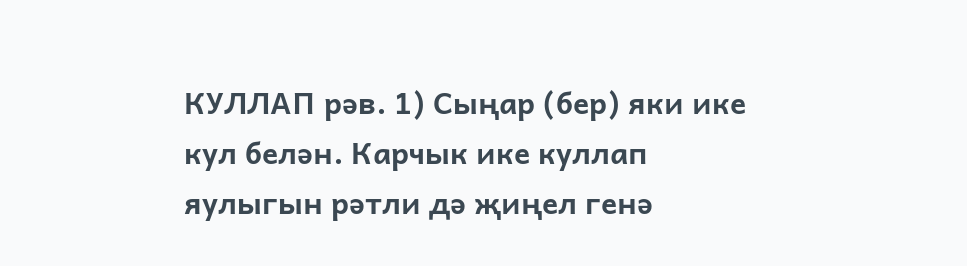КУЛЛАП рәв. 1) Сыңар (бер) яки ике кул белән. Карчык ике куллап яулыгын рәтли дә җиңел генә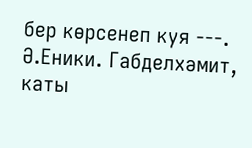бер көрсенеп куя ---. Ә.Еники. Габделхәмит, каты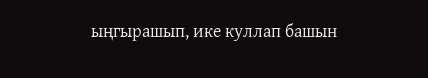ыңгырашып, ике куллап башын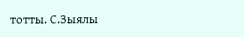тотты. С.Зыялы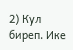2) Кул биреп. Ике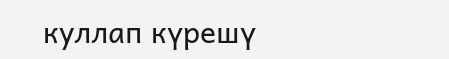куллап күрешү